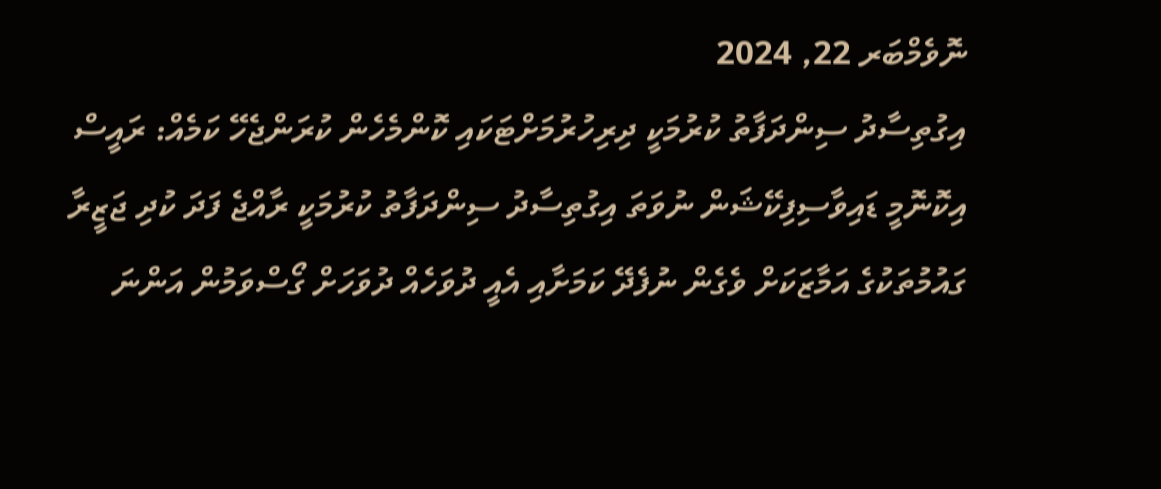ނޮވެމްބަރ 22, 2024
އިގުތިސާދު ސިންދަފާތު ކުރުމަކީ ދިރިހުރުމަށްޓަކައި ކޮންމެހެން ކުރަންޖެހޭ ކަމެއް: ރައީސް
އިކޮނޮމީ ޑައިވާސިފިކޭޝަން ނުވަތަ އިގުތިސާދު ސިންދަފާތު ކުރުމަކީ ރާއްޖެ ފަދަ ކުދި ޖަޒީރާ ގައުމުތަކުގެ އަމާޒަކަށް ވެގެން ނުފެދޭ ކަމަށާއި އެއީ ދުވަހެއް ދުވަހަށް ގޯސްވަމުން އަންނަ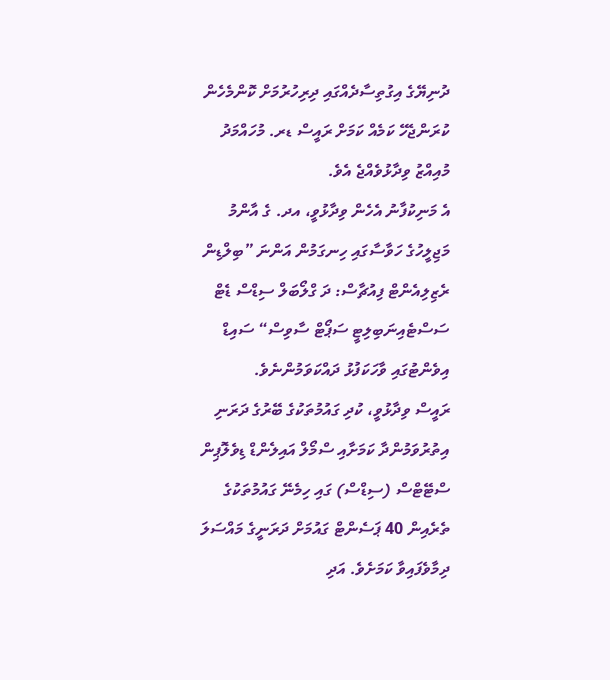ދުނިޔޭގެ އިގުތިސާދެއްގައި ދިރިހުރުމަށް ކޮންމެހެން ކުރަންޖެހޭ ކަމެއް ކަމަށް ރައީސް ޑރ. މުހައްމަދު މުއިއްޒު ވިދާޅުވެއްޖެ އެވެ.
އެ މަނިކުފާނު އެހެން ވިދާޅުވީ، އދ. ގެ އާންމު މަޖިލީހުގެ ހަވާސާގައި ހިނގަމުން އަންނަ ”ބިލްޑިން ރެޒިލިއެންޓް ފިއުޗާސް: ދަ ގްލޯބަލް ސިޑްސް ޑެޓް ސަސްޓެއިނަބިލިޓީ ސަޕޯޓް ސާވިސް“ ސައިޑް އިވެންޓުގައި ވާހަކަފުޅު ދައްކަވަމުންނެވެ.
ރައީސް ވިދާޅުވީ، ކުދި ގައުމުތަކުގެ ބޭރުގެ ދަރަނި އިތުރުވަމުންދާ ކަމަށާއި ސްމޯލް އައިލެންޑް ޑިވެލޮޕިން ސްޓޭޓްސް (ސިޑްސް) ގައި ހިމެނޭ ގައުމުތަކުގެ ތެރެއިން 40 ޕަސެންޓް ގައުމަށް ދަރަނީގެ މައްސަލަ ދިމާވެފައިވާ ކަމަށެވެ. އަދި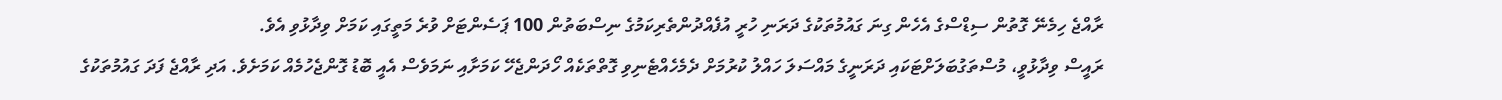ރާއްޖެ ހިމެނޭ ގޮތުން ސިޑްސްގެ އެހެން ގިނަ ގައުމުތަކުގެ ދަރަނި ހުރީ އުފެއްދުންތެރިކަމުގެ ނިސްބަތުން 100 ޕަސެންޓަށް ވުރެ މަތީގައި ކަމަށް ވިދާޅުވި އެވެ.
ރައީސް ވިދާޅުވީ، މުސްތަގުބަލަށްޓަކައި ދަރަނީގެ މައްސަލަ ހައްލު ކުރުމަށް ދެމެހެއްޓެނިވި ގޮތްތަކެއް ހޯދަންޖެހޭ ކަމަށާއި ނަމަވެސް އެއީ ބޮޑު ގޮންޖެހުމެއް ކަމަށެވެ. އަދި ރާއްޖެ ފަދަ ގައުމުތަކުގެ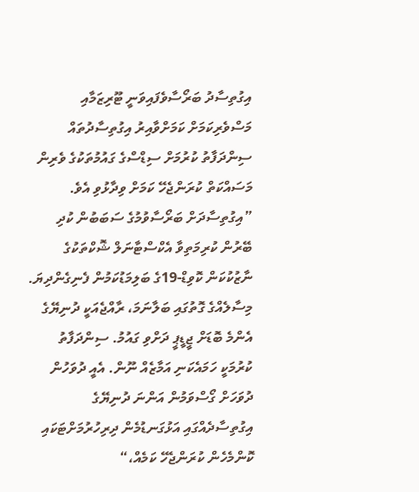އިގުތިސާދު ބަރޯސާވެފައިވަނީ ޓޫރިޒަމާއި މަސްވެރިކަމަށް ކަމަށްވާއިރު އިގުތިސާދުތައް ސިންދަފާތު ކުރުމަށް ސިޑްސްގެ ގައުމުތަކުގެ ވެރިން މަސައްކަތް ކުރަންޖެހޭ ކަމަށް ވިދާޅުވި އެވެ.
”އިގުތިސާދަށް ބަރޯސާވުމުގެ ސަބަބުން ކުދި ބޭރުން ކުރިމަތިވާ އެކްސްޓާނަލް ޝޮކްތަކުގެ ނާޒުކުކަން ކޮވިޑް-19ގެ ބަލިމަޑުކަމުން ފެނިގެންދިޔަ. މިސާލެއްގެ ގޮތުގައި ބަލާނަމަ، ރާއްޖެއަކީ ދުނިޔޭގެ އެންމެ ބޮޑަށް ޖީޑީޕީ ދަށްވި ގައުމު. ސިންދަފާތު ކުރުމަކީ ހަމައެކަނި އަމާޒެއް ނޫން. އެއީ ދުވަހުން ދުވަހަށް ގޯސްވަމުން އަންނަ ދުނިޔޭގެ އިގުތިސާދެއްގައި އަޅުގަނޑުމެން ދިރިހުރުމަށްޓަކައި ކޮންމެހެން ކުރަންޖެހޭ ކަމެއް،“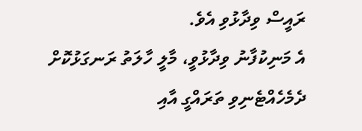ރައީސް ވިދާޅުވި އެވެ.
އެ މަނިކުފާނު ވިދާޅުވީ، މާލީ ހާލަތު ރަނގަޅުކޮށް ދެމެހެއްޓެނިވި ތަރައްގީ އާއި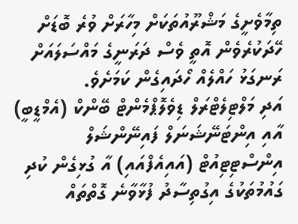ތިމާވެށީގެ މަޝްރޫއުތަކަށް މިހާރަށް ވުރެ ބޮޑަށް ހޭދަކުރެވެން އޮތީ ވެސް ދަރަނީގެ މައްސަލައަށް ރަނގަޅު ހައްލެއް ހޯދައިގެން ކަމަށެވެ.
އަދި މަލްޓިލެޓްރަލް ޑިވެލޮޕްމެންޓް ބޭންކް (އެމްޑީބީ) އާއި އިންޓަނޭޝަނަލް ފައިނޭންޝަލް އިންސްޓިޓިއުޓް (އައިއެފްއައި) އާ ގުޅިގެން ކުދި ގައުމުތަކުގެ އިގުތިސާދު ފުޅާވާނެ ގޮތްތައް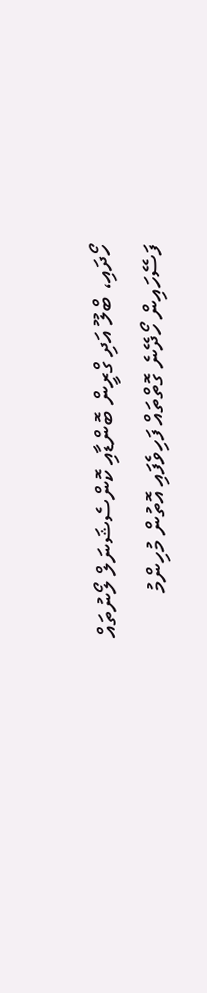ހޯދައި، ބްލޫ އަދި ގްރީން ބޮންޑާއި ކޮންސެޝަނަލް ލޯނުތައް ފަސޭހައިން ހޯދޭނެ ގޮތްތައް ފަހިވެފައި އޮތުން މުހިންމު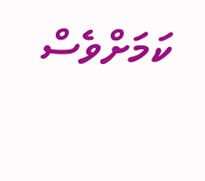ކަމަށްވެސް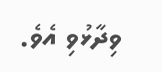ވިދާޅުވި އެވެ.